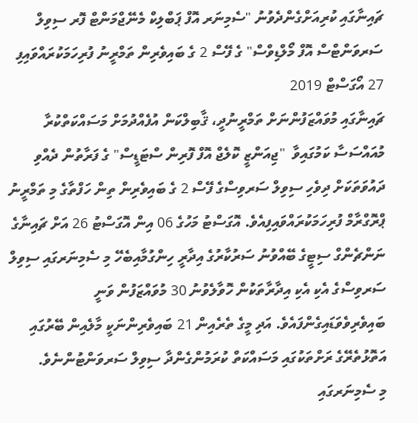ޗައިނާގައި ކުރިއަށްގެންދެވުނު "ސެމިނަރ އޮފް ޕަބްލިކް މެނޭޖްމަންޓް ފޮރ ސިވިލް ސަރވަންޓްސް އޮފް މޯލްޑިވްސް" ގެ ފޭސް 2 ގެ ބައިވެރިން ތަމްރީނު ފުރިހަމަކުރައްވައިފި
27 އޯގަސްޓް 2019
ޗައިނާގައި މުވައްޒަފުންނަށް ތަމްރީނުދީ، ޤާބިލްކަން އުފެއްދުމަށް މަސައްކަތްކުރާ މުއައްސަސާ ކަމުގައިވާ  "ޖިއަންޒީ ކޮލެޖް އޮފް ފޮރިން ސްޓަޑީސް" ގެ ފަރާތުން ދެއްވި ދައުވަތަކަށް ދިވެހި ސިވިލް ސަރވިސްގެ ފޭސް 2 ގެ ބައިވެރިން ތިން ހަފްތާގެ މި ތަމްރީނު ޕްރޮގްރާމް ފުރިހަމަކުރައްވައިފިއެވެ. އޮގަސްޓު މަހުގެ 06 އިން އޮގަސްޓު 26 އަށް ޗައިނާގެ ނަންޗެންގް ސިޓީގެ ބޭއްވުނު ސަރުކާރުގެ އިދާރީ ހިންގުމާއިބެހޭ މި ސެމިނަރގައި ސިވިލް ސަރވިސްގެ އެކި އެކި އިދާރާތަކުން ހޮވާލެވުނު 30 މުވައްޒަފުން ވަނީ ބައިވެރިވެވަޑައިގެންފައެވެ. އަދި މީގެ ތެރެއިން 21 ބައިވެރިންނަކީ މާލެއިން ބޭރުގައި އަތޮޅުތެރޭގެ ރަށްތަކުގައި މަސައްކަތް ކުރަމުންގެންދާ ސިވިލް ސަރވަންޓުންނެވެ.
މި ސެމިނަރގައި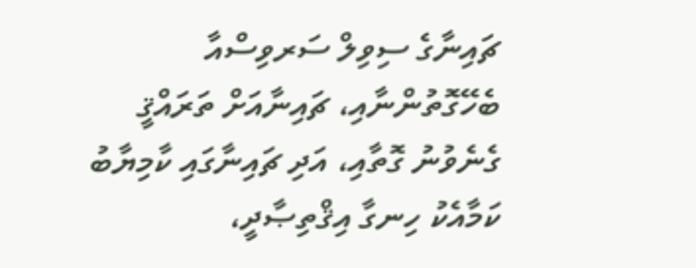ޗައިނާގެ ސިވިލް ސަރވިސްއާ ބެހޭގޮތުންނާއި، ޗައިނާއަށް ތަރައްޤީ ގެނެވުނު ގޮތާއި، އަދި ޗައިނާގައި ކާމިޔާބު ކަމާއެކު ހިނގާ އިޤްތިޞާދީ،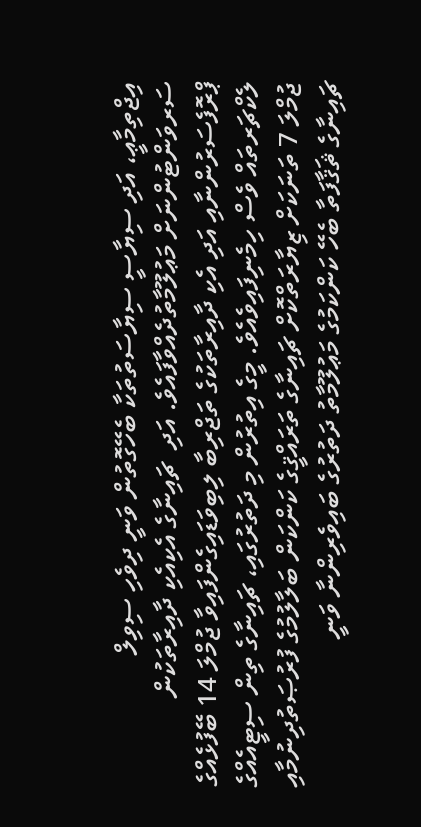އިޖްތިމާޢީ، އަދި ސިޔާސީ ސިޔާސަތުތަކާ ބެހޭގޮތުން ވަނީ ދިވެހި ސިވިލް ސަރވަންޓުންނަށް މަޢުލޫމާތުދެއްވާފައެވެ. އަދި  ޗައިނާގެ އެކިއެކި ދާއިރާތަކުން ޕްރޮފެސަރުންނާއި އަދި އެކި ދާއިރާތަކުގެ ތަޖްރިބާ ލިބިވަޑައިގެންފައިވާ ޖުމްލަ 14 ބޭފުޅެއްގެ ލެކްޗަރތައް ވެސް ހިމެނިފައިވެއެވެ. މީގެ އިތުރުން މި ދަތުރުގައި، ޗައިނާގެ ތިން ސިޓީއެއްގެ ޖުމްލަ 7 ތަނަކަށް ޒިޔާރަތްކޮށް ޗައިނާގެ ތަރައްޤީގެ ކަންކަން ބަލާލުމުގެ ފުރުޞަތުދިނުމާއި ޗައިނާގެ ޘަޤާފަތާ ބެހޭ ކަންކަމުގެ މަޢުލޫމާތު ދަތުރުގެ ބައިވެރިންނާ ވަނީ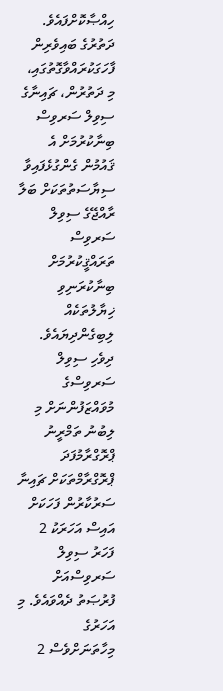ހިއްޞާކޮށްފައެވެ. ދަތުރުގެ ބައިވެރިން ފާހަގަކުރައްވާގޮތުގައި، މި ދަތުރުން، ޗައިނާގެ ސިވިލް ސަރވިސް ބިނާކުރުމަށް އެ ޤައުމުން ގެންގުޅެފައިވާ ސިޔާސަތުތަކަށް ބަލާ ރާއްޖޭގެ ސިވިލް ސަރވިސް ތަރައްޤީކުރުމަށް ބިނާކުރަނިވި ޚިޔާލުތަކެއް ލިބިގެންދިޔައެވެ.
ދިވެހި ސިވިލް ސަރވިސްގެ މުވައްޒަފުންނަށް މި ލިބުނު ތަމްރީނު ޕްރޮގްރާމުފަދަ ޕްރޮގްރާމްތަކަށް ޗައިނާ ސަރުކާރުން ފަހަކަށް އައިސް އަހަރަކު 2 ފަހަރު ސިވިލް ސަރވިސްއަށް ފުރުޞަތު ދެއްވައެވެ. މި އަހަރުގެ މިހާތަނަށްވެސް 2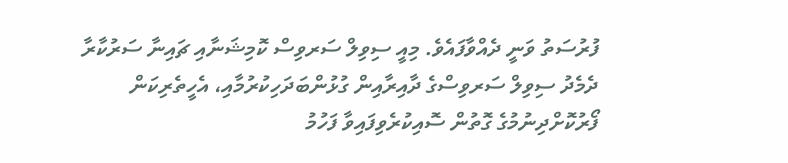ފުރުސަތު ވަނީ ދެއްވާފައެވެ. މިއީ ސިވިލް ސަރވިސް ކޮމިޝަނާއި ޗައިނާ ސަރުކާރާ ދެމެދު ސިވިލް ސަރވިސްގެ ދާއިރާއިން ގުޅުންބަދަހިކުރުމާއި، އެހީތެރިކަން ފޯރުކޮށްދިނުމުގެ ގޮތުން ސޮއިކުރެވިފައިވާ ފަހުމު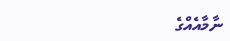ނާމާއެއްގެ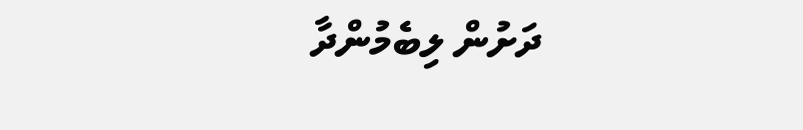ދަށުން ލިބެމުންދާ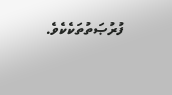ފުރުޞަތުތަކެކެވެ.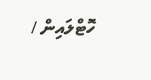ހޮޓްލައިން /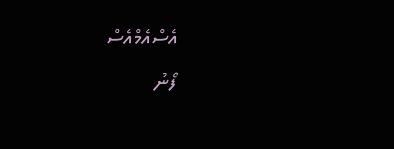އެސްއެމްއެސް
ފޯނު